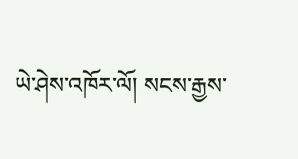ཡེ་ཤེས་འཁོར་ལོ། སངས་རྒྱས་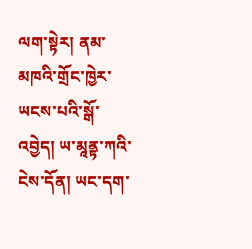ལག་སྟེར། ནམ་མཁའི་གྲོང་ཁྱེར་ཡངས་པའི་སྒོ་འབྱེད། ཡ་མཱནྟ་ཀའི་ངེས་དོན། ཡང་དག་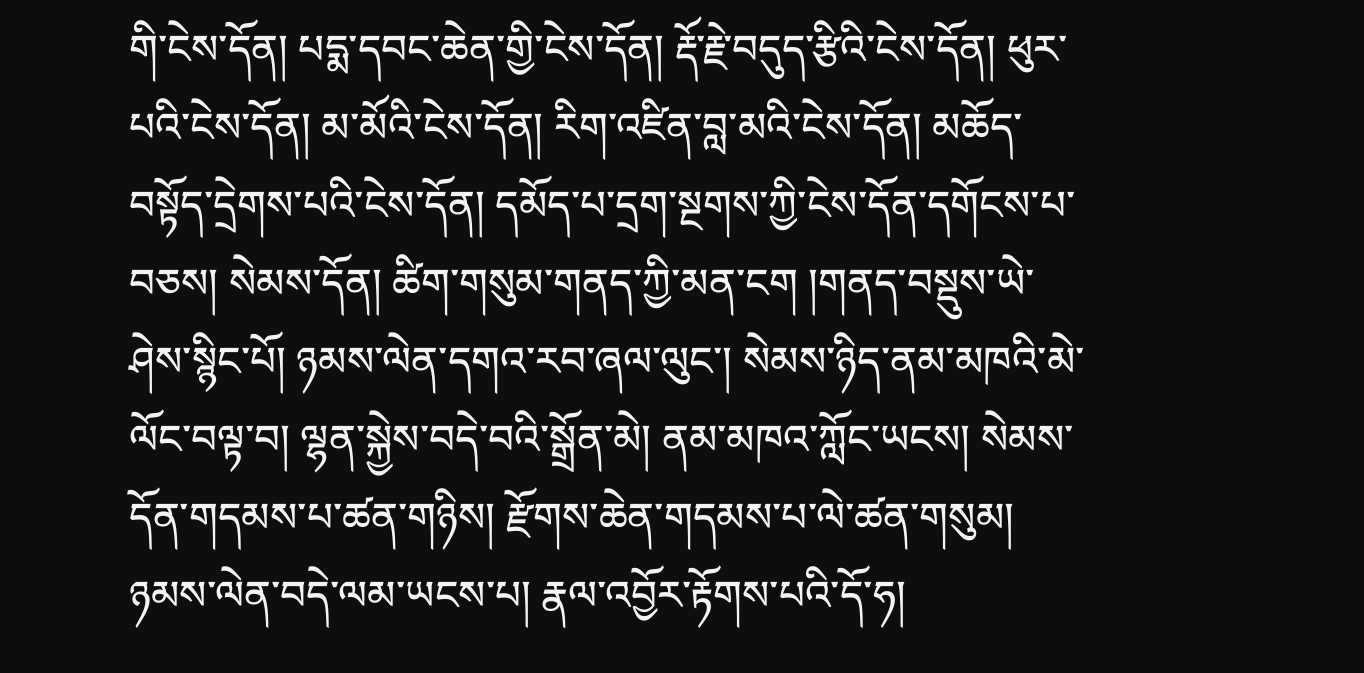གི་ངེས་དོན། པདྨ་དབང་ཆེན་གྱི་ངེས་དོན། རྡོ་རྗེ་བདུད་རྩིའི་ངེས་དོན། ཕུར་པའི་ངེས་དོན། མ་མོའི་ངེས་དོན། རིག་འཛིན་བླ་མའི་ངེས་དོན། མཆོད་བསྟོད་དྲེགས་པའི་ངེས་དོན། དམོད་པ་དྲག་སྔགས་ཀྱི་ངེས་དོན་དགོངས་པ་བཅས། སེམས་དོན། ཚིག་གསུམ་གནད་ཀྱི་མན་ངག །གནད་བསྡུས་ཡེ་ཤེས་སྙིང་པོ། ཉམས་ལེན་དགའ་རབ་ཞལ་ལུང་། སེམས་ཉིད་ནམ་མཁའི་མེ་ལོང་བལྟ་བ། ལྷན་སྐྱེས་བདེ་བའི་སྒྲོན་མེ། ནམ་མཁའ་ཀློང་ཡངས། སེམས་དོན་གདམས་པ་ཚན་གཉིས། རྫོགས་ཆེན་གདམས་པ་ལེ་ཚན་གསུམ། ཉམས་ལེན་བདེ་ལམ་ཡངས་པ། རྣལ་འབྱོར་རྟོགས་པའི་དོ་ཧ།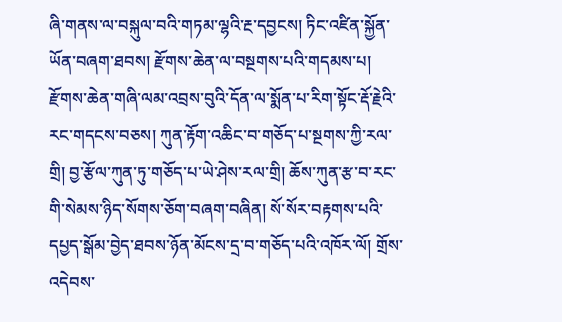ཞི་གནས་ལ་བསྐུལ་བའི་གཏམ་ལྷའི་རྔ་དབྱངས། ཏིང་འཛིན་སྐྱོན་ཡོན་བཞག་ཐབས། རྫོགས་ཆེན་ལ་བསྔགས་པའི་གདམས་པ། རྫོགས་ཆེན་གཞི་ལམ་འབྲས་བུའི་དོན་ལ་སྨོན་པ་རིག་སྟོང་རྡོ་རྗེའི་རང་གདངས་བཅས། ཀུན་རྟོག་འཆིང་བ་གཅོད་པ་སྔགས་ཀྱི་རལ་གྲི། བྱ་རྩོལ་ཀུན་ཏུ་གཅོད་པ་ཡེ་ཤེས་རལ་གྲི། ཆོས་ཀུན་རྩ་བ་རང་གི་སེམས་ཉིད་སོགས་ཅོག་བཞག་བཞིན། སོ་སོར་བརྟགས་པའི་དཔྱད་སྒོམ་བྱེད་ཐབས་ཉོན་མོངས་དྲ་བ་གཅོད་པའི་འཁོར་ལོ། གྲོས་འདེབས་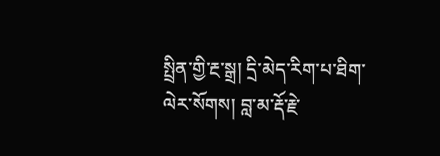སྤྲིན་གྱི་རྔ་སྒྲ། དྲི་མེད་རིག་པ་ཐིག་ལེར་སོགས། བླ་མ་རྡོ་རྗེ་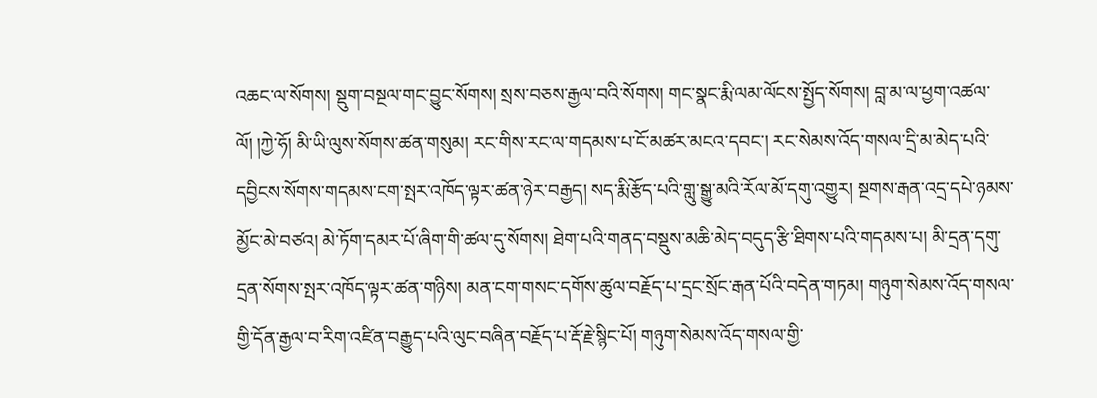འཆང་ལ་སོགས། སྡུག་བསྔལ་གང་བྱུང་སོགས། སྲས་བཅས་རྒྱལ་བའི་སོགས། གང་སྣང་རྨི་ལམ་ལོངས་སྤྱོད་སོགས། བླ་མ་ལ་ཕྱག་འཚལ་ལོ། །ཀྱེ་ཧོ། མི་ཡི་ལུས་སོགས་ཚན་གསུམ། རང་གིས་རང་ལ་གདམས་པ་ངོ་མཚར་མངའ་དབང་། རང་སེམས་འོད་གསལ་དྲི་མ་མེད་པའི་དབྱིངས་སོགས་གདམས་ངག་སྤར་འཁོད་ལྟར་ཚན་ཉེར་བརྒྱད། སད་རྨི་རྩོད་པའི་གླུ་སྒྱུ་མའི་རོལ་མོ་དགུ་འགྱུར། སྔགས་རྒན་འདྲ་དཔེ་ཉམས་མྱོང་མེ་བཙའ། མེ་ཏོག་དམར་པོ་ཞིག་གི་ཚལ་དུ་སོགས། ཐེག་པའི་གནད་བསྡུས་མཆི་མེད་བདུད་རྩི་ཐིགས་པའི་གདམས་པ། མི་དྲན་དགུ་དྲན་སོགས་སྤར་འཁོད་ལྟར་ཚན་གཉིས། མན་ངག་གསང་དགོས་ཚུལ་བརྗོད་པ་དྲང་སྲོང་རྒན་པོའི་བདེན་གཏམ། གཉུག་སེམས་འོད་གསལ་གྱི་དོན་རྒྱལ་བ་རིག་འཛིན་བརྒྱུད་པའི་ལུང་བཞིན་བརྗོད་པ་རྡོ་རྗེ་སྙིང་པོ། གཉུག་སེམས་འོད་གསལ་གྱི་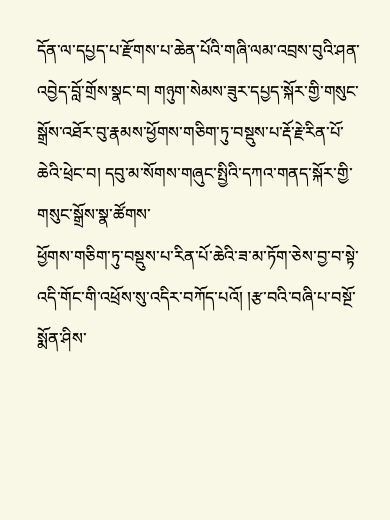དོན་ལ་དཔྱད་པ་རྫོགས་པ་ཆེན་པོའི་གཞི་ལམ་འབྲས་བུའི་ཤན་འབྱེད་བློ་གྲོས་སྣང་བ། གཉུག་སེམས་ཟུར་དཔྱད་སྐོར་གྱི་གསུང་སྒྲོས་འཐོར་བུ་རྣམས་ཕྱོགས་གཅིག་ཏུ་བསྡུས་པ་རྡོ་རྗེ་རིན་པོ་ཆེའི་ཕྲེང་བ། དབུ་མ་སོགས་གཞུང་སྤྱིའི་དཀའ་གནད་སྐོར་གྱི་གསུང་སྒྲོས་སྣ་ཚོགས་
ཕྱོགས་གཅིག་ཏུ་བསྡུས་པ་རིན་པོ་ཆེའི་ཟ་མ་ཏོག་ཅེས་བྱ་བ་སྟེ་འདི་གོང་གི་འཕྲོས་སུ་འདིར་བཀོད་པའོ། །རྩ་བའི་བཞི་པ་བསྔོ་སྨོན་ཤིས་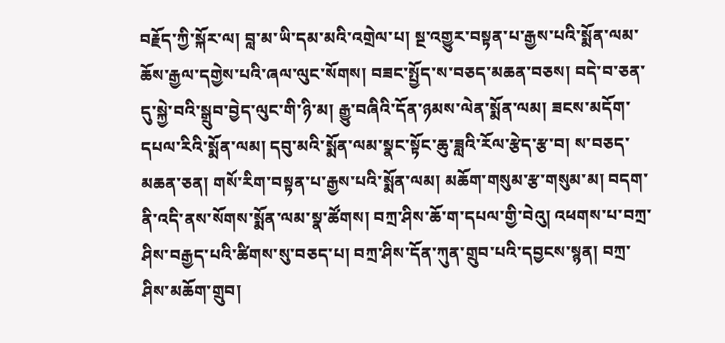བརྗོད་ཀྱི་སྐོར་ལ། བླ་མ་ཡི་དམ་མའི་འགྲེལ་པ། སྔ་འགྱུར་བསྟན་པ་རྒྱས་པའི་སྨོན་ལམ་ཆོས་རྒྱལ་དགྱེས་པའི་ཞལ་ལུང་སོགས། བཟང་སྤྱོད་ས་བཅད་མཆན་བཅས། བདེ་བ་ཅན་དུ་སྐྱེ་བའི་སྒྲུབ་བྱེད་ལུང་གི་ཉི་མ། རྒྱུ་བཞིའི་དོན་ཉམས་ལེན་སྨོན་ལམ། ཟངས་མདོག་དཔལ་རིའི་སྨོན་ལམ། དབུ་མའི་སྨོན་ལམ་སྣང་སྟོང་ཆུ་ཟླའི་རོལ་རྩེད་རྩ་བ། ས་བཅད་མཆན་ཅན། གསོ་རིག་བསྟན་པ་རྒྱས་པའི་སྨོན་ལམ། མཆོག་གསུམ་རྩ་གསུམ་མ། བདག་ནི་འདི་ནས་སོགས་སྨོན་ལམ་སྣ་ཚོགས། བཀྲ་ཤིས་ཆོ་ག་དཔལ་གྱི་བེའུ། འཕགས་པ་བཀྲ་ཤིས་བརྒྱད་པའི་ཚིགས་སུ་བཅད་པ། བཀྲ་ཤིས་དོན་ཀུན་གྲུབ་པའི་དབྱངས་སྙན། བཀྲ་ཤིས་མཆོག་གྲུབ།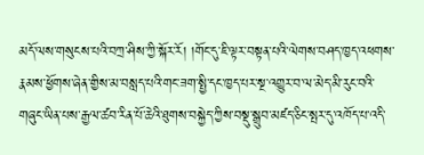མདོ་ལས་གསུངས་པའི་བཀྲ་ཤིས་ཀྱི་སྐོར་རོ། །གོང་དུ་ཇི་ལྟར་བསྟན་པའི་ལེགས་བཤད་ཁྱད་འཕགས་རྣམས་ཕྱོགས་ཞེན་གྱིས་མ་བསླད་པའི་གང་ཟག་སྤྱི་དང་ཁྱད་པར་སྔ་འགྱུར་བ་ལ་མེད་མི་རུང་བའི་གཞུང་ཡིན་པས་རྒྱལ་ཚབ་རིན་པོ་ཆེའི་ཐུགས་བསྐྱེད་ཀྱིས་བསྡུ་སྒྲུབ་མཛད་ཅིང་སྤར་དུ་འཁོད་པ་འདི་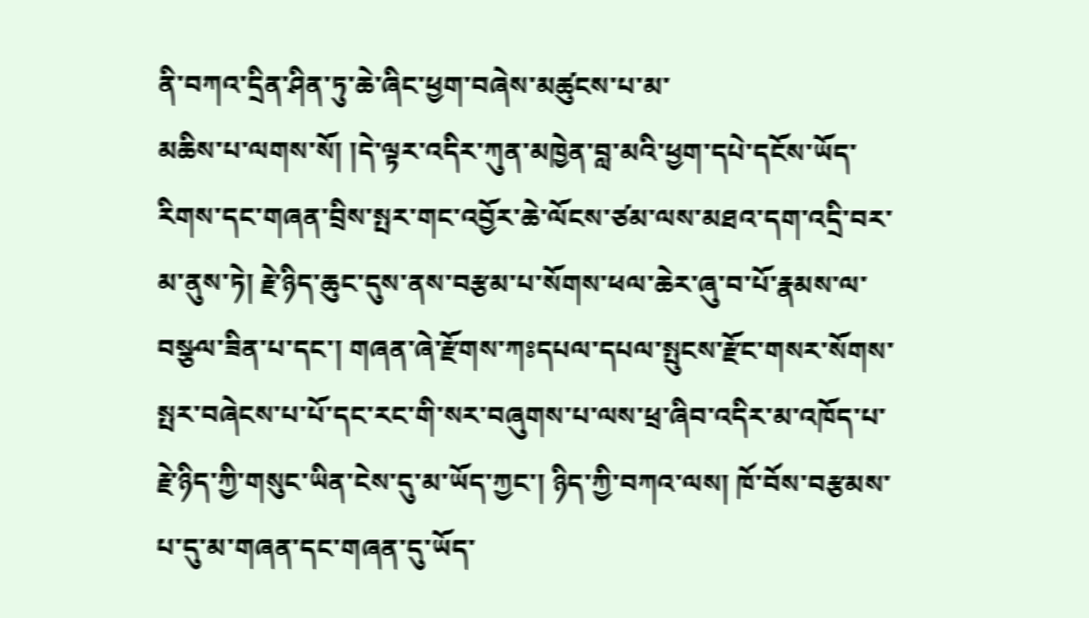ནི་བཀའ་དྲིན་ཤིན་ཏུ་ཆེ་ཞིང་ཕྱག་བཞེས་མཚུངས་པ་མ་
མཆིས་པ་ལགས་སོ། །དེ་ལྟར་འདིར་ཀུན་མཁྱེན་བླ་མའི་ཕྱག་དཔེ་དངོས་ཡོད་རིགས་དང་གཞན་བྲིས་སྤར་གང་འབྱོར་ཆེ་ལོངས་ཙམ་ལས་མཐའ་དག་འདྲི་བར་མ་ནུས་ཏེ། རྗེ་ཉིད་ཆུང་དུས་ནས་བརྩམ་པ་སོགས་ཕལ་ཆེར་ཞུ་བ་པོ་རྣམས་ལ་བསྩལ་ཟིན་པ་དང་། གཞན་ཞེ་རྫོགས་ཀཿདཔལ་དཔལ་སྤུངས་རྫོང་གསར་སོགས་སྤར་བཞེངས་པ་པོ་དང་རང་གི་སར་བཞུགས་པ་ལས་ཕྲ་ཞིབ་འདིར་མ་འཁོད་པ་རྗེ་ཉིད་ཀྱི་གསུང་ཡིན་ངེས་དུ་མ་ཡོད་ཀྱང་། ཉིད་ཀྱི་བཀའ་ལས། ཁོ་བོས་བརྩམས་པ་དུ་མ་གཞན་དང་གཞན་དུ་ཡོད་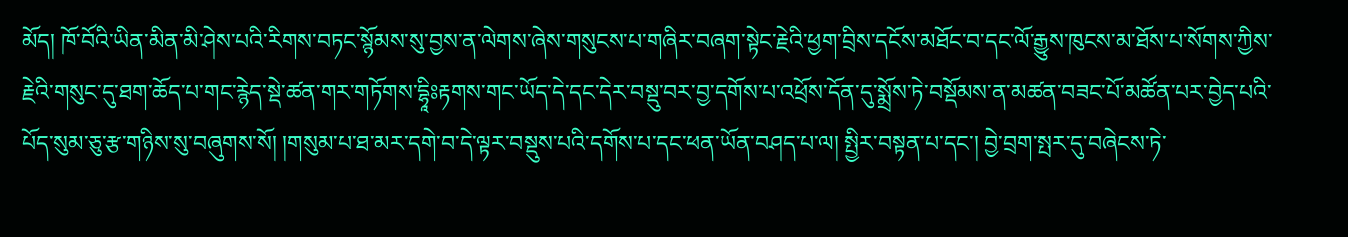མོད། ཁོ་བོའི་ཡིན་མིན་མི་ཤེས་པའི་རིགས་བཏང་སྙོམས་སུ་བྱས་ན་ལེགས་ཞེས་གསུངས་པ་གཞིར་བཞག་སྟེང་རྗེའི་ཕྱག་བྲིས་དངོས་མཐོང་བ་དང་ལོ་རྒྱུས་ཁུངས་མ་ཐོས་པ་སོགས་ཀྱིས་རྗེའི་གསུང་དུ་ཐག་ཆོད་པ་གང་རྙེད་སྡེ་ཚན་གར་གཏོགས་དྷཱིཿརྟགས་གང་ཡོད་དེ་དང་དེར་བསྡུ་བར་བྱ་དགོས་པ་འཕྲོས་དོན་དུ་སྨྲོས་ཏེ་བསྡོམས་ན་མཚན་བཟང་པོ་མཚོན་པར་བྱེད་པའི་པོད་སུམ་ཅུ་རྩ་གཉིས་སུ་བཞུགས་སོ། །གསུམ་པ་ཐ་མར་དགེ་བ་དེ་ལྟར་བསྡུས་པའི་དགོས་པ་དང་ཕན་ཡོན་བཤད་པ་ལ། སྤྱིར་བསྟན་པ་དང་། བྱེ་བྲག་སྤར་དུ་བཞེངས་ཏེ་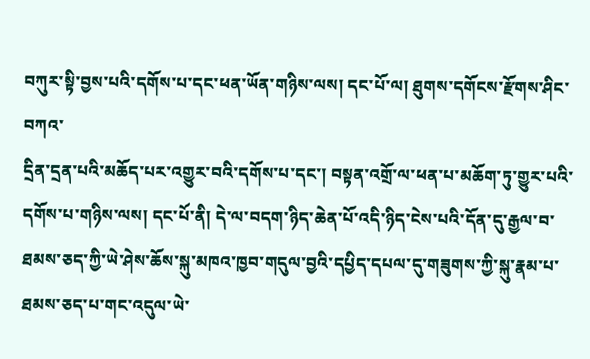བཀུར་སྟི་བྱས་པའི་དགོས་པ་དང་ཕན་ཡོན་གཉིས་ལས། དང་པོ་ལ། ཐུགས་དགོངས་རྫོགས་ཤིང་བཀའ་
དྲིན་དྲན་པའི་མཆོད་པར་འགྱུར་བའི་དགོས་པ་དང་། བསྟན་འགྲོ་ལ་ཕན་པ་མཆོག་ཏུ་གྱུར་པའི་དགོས་པ་གཉིས་ལས། དང་པོ་ནི། དེ་ལ་བདག་ཉིད་ཆེན་པོ་འདི་ཉིད་ངེས་པའི་དོན་དུ་རྒྱལ་བ་ཐམས་ཅད་ཀྱི་ཡེ་ཤེས་ཆོས་སྐུ་མཁའ་ཁྱབ་གདུལ་བྱའི་དཔྱིད་དཔལ་དུ་གཟུགས་ཀྱི་སྐུ་རྣམ་པ་ཐམས་ཅད་པ་གང་འདུལ་ཡེ་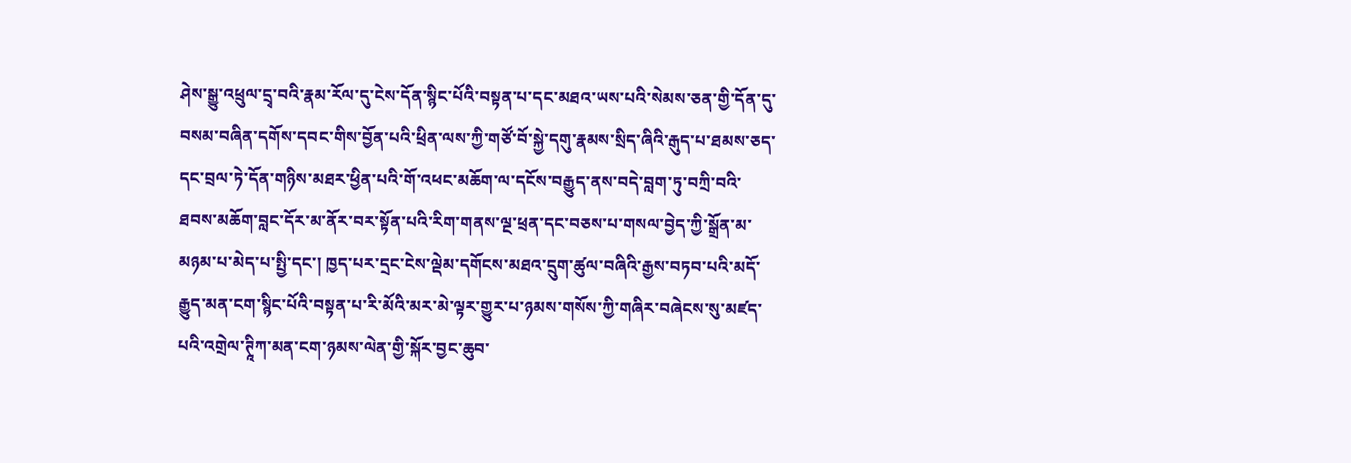ཤེས་སྒྱུ་འཕྲུལ་དྲྭ་བའི་རྣམ་རོལ་དུ་ངེས་དོན་སྙིང་པོའི་བསྟན་པ་དང་མཐའ་ཡས་པའི་སེམས་ཅན་གྱི་དོན་དུ་བསམ་བཞིན་དགོས་དབང་གིས་བྱོན་པའི་ཕྲིན་ལས་ཀྱི་གཙོ་བོ་སྐྱེ་དགུ་རྣམས་སྲིད་ཞིའི་རྒུད་པ་ཐམས་ཅད་དང་བྲལ་ཏེ་དོན་གཉིས་མཐར་ཕྱིན་པའི་གོ་འཕང་མཆོག་ལ་དངོས་བརྒྱུད་ནས་བདེ་བླག་ཏུ་བཀྲི་བའི་ཐབས་མཆོག་བླང་དོར་མ་ནོར་བར་སྟོན་པའི་རིག་གནས་ལྔ་ཕྲན་དང་བཅས་པ་གསལ་བྱེད་ཀྱི་སྒྲོན་མ་མཉམ་པ་མེད་པ་སྤྱི་དང་། ཁྱད་པར་དྲང་ངེས་ལྡེམ་དགོངས་མཐའ་དྲུག་ཚུལ་བཞིའི་རྒྱས་བཏབ་པའི་མདོ་རྒྱུད་མན་ངག་སྙིང་པོའི་བསྟན་པ་རི་མོའི་མར་མེ་ལྟར་གྱུར་པ་ཉམས་གསོས་ཀྱི་གཞིར་བཞེངས་སུ་མཛད་པའི་འགྲེལ་ཊཱིཀ་མན་ངག་ཉམས་ལེན་གྱི་སྐོར་བྱང་ཆུབ་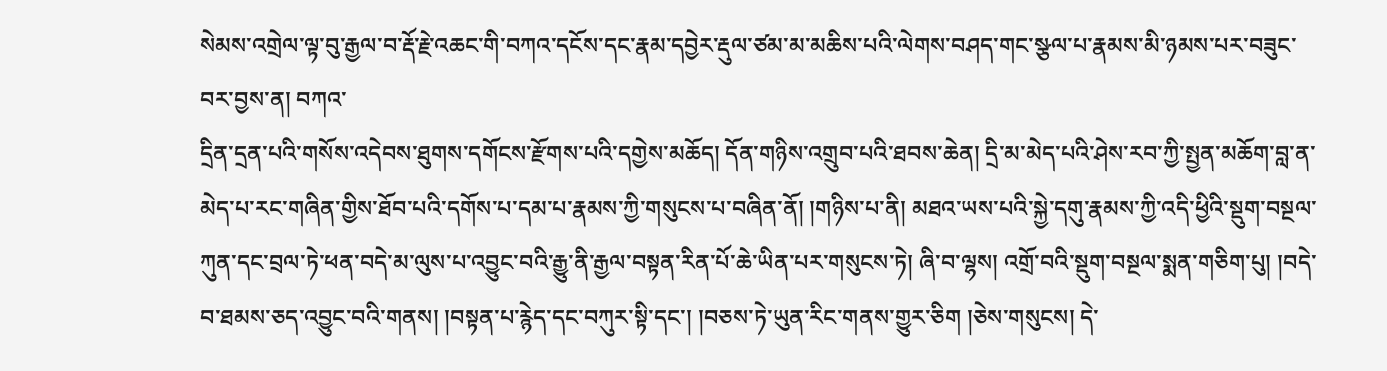སེམས་འགྲེལ་ལྟ་བུ་རྒྱལ་བ་རྡོ་རྗེ་འཆང་གི་བཀའ་དངོས་དང་རྣམ་དབྱེར་རྡུལ་ཙམ་མ་མཆིས་པའི་ལེགས་བཤད་གང་སྩལ་པ་རྣམས་མི་ཉམས་པར་བཟུང་བར་བྱས་ན། བཀའ་
དྲིན་དྲན་པའི་གསོས་འདེབས་ཐུགས་དགོངས་རྫོགས་པའི་དགྱེས་མཆོད། དོན་གཉིས་འགྲུབ་པའི་ཐབས་ཆེན། དྲི་མ་མེད་པའི་ཤེས་རབ་ཀྱི་སྤྱན་མཆོག་བླ་ན་མེད་པ་རང་གཞིན་གྱིས་ཐོབ་པའི་དགོས་པ་དམ་པ་རྣམས་ཀྱི་གསུངས་པ་བཞིན་ནོ། །གཉིས་པ་ནི། མཐའ་ཡས་པའི་སྐྱེ་དགུ་རྣམས་ཀྱི་འདི་ཕྱིའི་སྡུག་བསྔལ་ཀུན་དང་བྲལ་ཏེ་ཕན་བདེ་མ་ལུས་པ་འབྱུང་བའི་རྒྱུ་ནི་རྒྱལ་བསྟན་རིན་པོ་ཆེ་ཡིན་པར་གསུངས་ཏེ། ཞི་བ་ལྷས། འགྲོ་བའི་སྡུག་བསྔལ་སྨན་གཅིག་པུ། །བདེ་བ་ཐམས་ཅད་འབྱུང་བའི་གནས། །བསྟན་པ་རྙེད་དང་བཀུར་སྟི་དང་། །བཅས་ཏེ་ཡུན་རིང་གནས་གྱུར་ཅིག །ཅེས་གསུངས། དེ་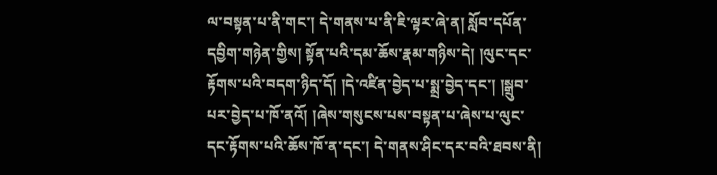ལ་བསྟན་པ་ནི་གང་། དེ་གནས་པ་ནི་ཇི་ལྟར་ཞེ་ན། སློབ་དཔོན་དབྱིག་གཉེན་གྱིས། སྟོན་པའི་དམ་ཆོས་རྣམ་གཉིས་དེ། །ལུང་དང་རྟོགས་པའི་བདག་ཉིད་དོ། །དེ་འཛིན་བྱེད་པ་སྨྲ་བྱེད་དང་། །སྒྲུབ་པར་བྱེད་པ་ཁོ་ནའོ། །ཞེས་གསུངས་པས་བསྟན་པ་ཞེས་པ་ལུང་དང་རྟོགས་པའི་ཆོས་ཁོ་ན་དང་། དེ་གནས་ཤིང་དར་བའི་ཐབས་ནི།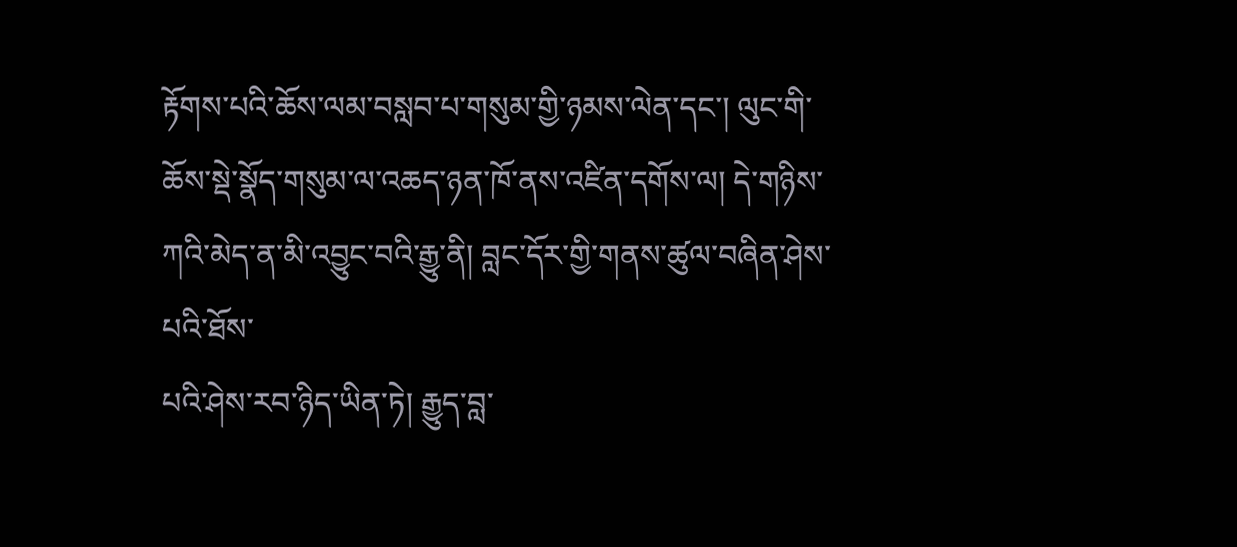རྟོགས་པའི་ཆོས་ལམ་བསླབ་པ་གསུམ་གྱི་ཉམས་ལེན་དང་། ལུང་གི་ཆོས་སྡེ་སྣོད་གསུམ་ལ་འཆད་ཉན་ཁོ་ནས་འཛིན་དགོས་ལ། དེ་གཉིས་ཀའི་མེད་ན་མི་འབྱུང་བའི་རྒྱུ་ནི། བླང་དོར་གྱི་གནས་ཚུལ་བཞིན་ཤེས་པའི་ཐོས་
པའི་ཤེས་རབ་ཉིད་ཡིན་ཏེ། རྒྱུད་བླ་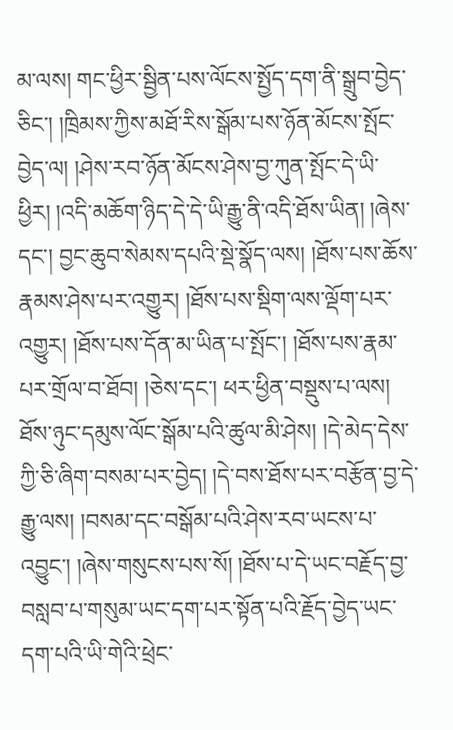མ་ལས། གང་ཕྱིར་སྦྱིན་པས་ལོངས་སྤྱོད་དག་ནི་སྒྲུབ་བྱེད་ཅིང་། །ཁྲིམས་ཀྱིས་མཐོ་རིས་སྒོམ་པས་ཉོན་མོངས་སྤོང་བྱེད་ལ། །ཤེས་རབ་ཉོན་མོངས་ཤེས་བྱ་ཀུན་སྤོང་དེ་ཡི་ཕྱིར། །འདི་མཆོག་ཉིད་དེ་དེ་ཡི་རྒྱུ་ནི་འདི་ཐོས་ཡིན། །ཞེས་དང་། བྱང་ཆུབ་སེམས་དཔའི་སྡེ་སྣོད་ལས། །ཐོས་པས་ཆོས་རྣམས་ཤེས་པར་འགྱུར། །ཐོས་པས་སྡིག་ལས་ལྡོག་པར་འགྱུར། །ཐོས་པས་དོན་མ་ཡིན་པ་སྤོང་། །ཐོས་པས་རྣམ་པར་གྲོལ་བ་ཐོབ། །ཅེས་དང་། ཕར་ཕྱིན་བསྡུས་པ་ལས། ཐོས་ཉུང་དམུས་ལོང་སྒོམ་པའི་ཚུལ་མི་ཤེས། །དེ་མེད་དེས་ཀྱི་ཅི་ཞིག་བསམ་པར་བྱེད། །དེ་བས་ཐོས་པར་བརྩོན་བྱ་དེ་རྒྱུ་ལས། །བསམ་དང་བསྒོམ་པའི་ཤེས་རབ་ཡངས་པ་འབྱུང་། །ཞེས་གསུངས་པས་སོ། །ཐོས་པ་དེ་ཡང་བརྗོད་བྱ་བསླབ་པ་གསུམ་ཡང་དག་པར་སྟོན་པའི་རྗོད་བྱེད་ཡང་དག་པའི་ཡི་གེའི་ཕྲེང་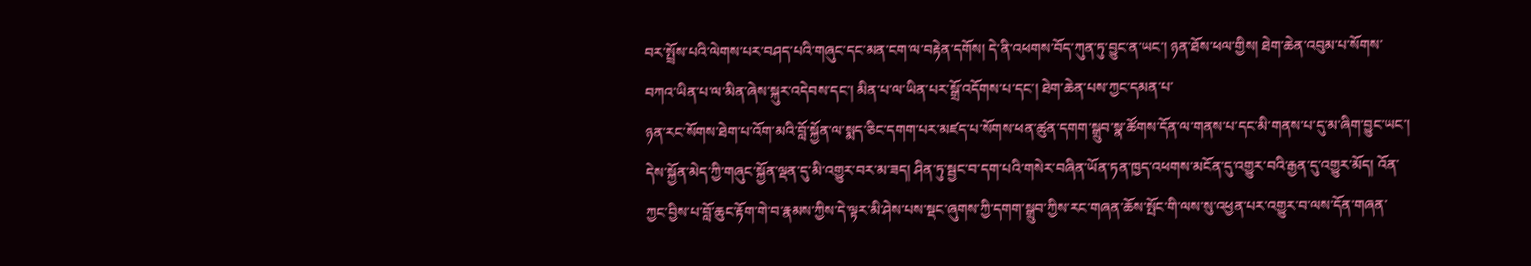བར་སྤྲོས་པའི་ལེགས་པར་བཤད་པའི་གཞུང་དང་མན་ངག་ལ་བརྟེན་དགོས། དེ་ནི་འཕགས་བོད་ཀུན་ཏུ་བྱུང་ན་ཡང་། ཉན་ཐོས་ཕལ་གྱིས། ཐེག་ཆེན་འབུམ་པ་སོགས་བཀའ་ཡིན་པ་ལ་མིན་ཞེས་སྐུར་འདེབས་དང་། མིན་པ་ལ་ཡིན་པར་སྒྲོ་འདོགས་པ་དང་། ཐེག་ཆེན་པས་ཀྱང་དམན་པ་
ཉན་རང་སོགས་ཐེག་པ་འོག་མའི་བློ་སྐྱོན་ལ་སྨད་ཅིང་དགག་པར་མཛད་པ་སོགས་ཕན་ཚུན་དགག་སྒྲུབ་སྣ་ཚོགས་དོན་ལ་གནས་པ་དང་མི་གནས་པ་དུ་མ་ཞིག་བྱུང་ཡང་། དེས་སྐྱོན་མེད་ཀྱི་གཞུང་སྐྱོན་ལྡན་དུ་མི་འགྱུར་བར་མ་ཟད། ཤིན་ཏུ་སྦྱང་བ་དག་པའི་གསེར་བཞིན་ཡོན་ཏན་ཁྱད་འཕགས་མངོན་དུ་འགྱུར་བའི་རྒྱན་དུ་འགྱུར་མོད། འོན་ཀྱང་བྱིས་པ་བློ་ཆུང་རྟོག་གེ་བ་རྣམས་ཀྱིས་དེ་ལྟར་མི་ཤེས་པས་སྡང་ཞུགས་ཀྱི་དགག་སྒྲུབ་ཀྱིས་རང་གཞན་ཆོས་སྤོང་གི་ལས་སུ་འཕྱན་པར་འགྱུར་བ་ལས་དོན་གཞན་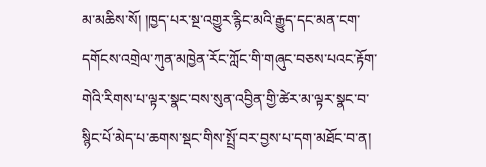མ་མཆིས་སོ། །ཁྱད་པར་སྔ་འགྱུར་རྙིང་མའི་རྒྱུད་དང་མན་ངག་དགོངས་འགྲེལ་ཀུན་མཁྱེན་རོང་ཀློང་གི་གཞུང་བཅས་པའང་རྟོག་གེའི་རིགས་པ་ལྟར་སྣང་བས་སུན་འབྱིན་གྱི་ཚེར་མ་ལྟར་སྣང་བ་སྙིང་པོ་མེད་པ་ཆགས་སྡང་གིས་སྤྲོ་བར་བྱས་པ་དག་མཐོང་བ་ན།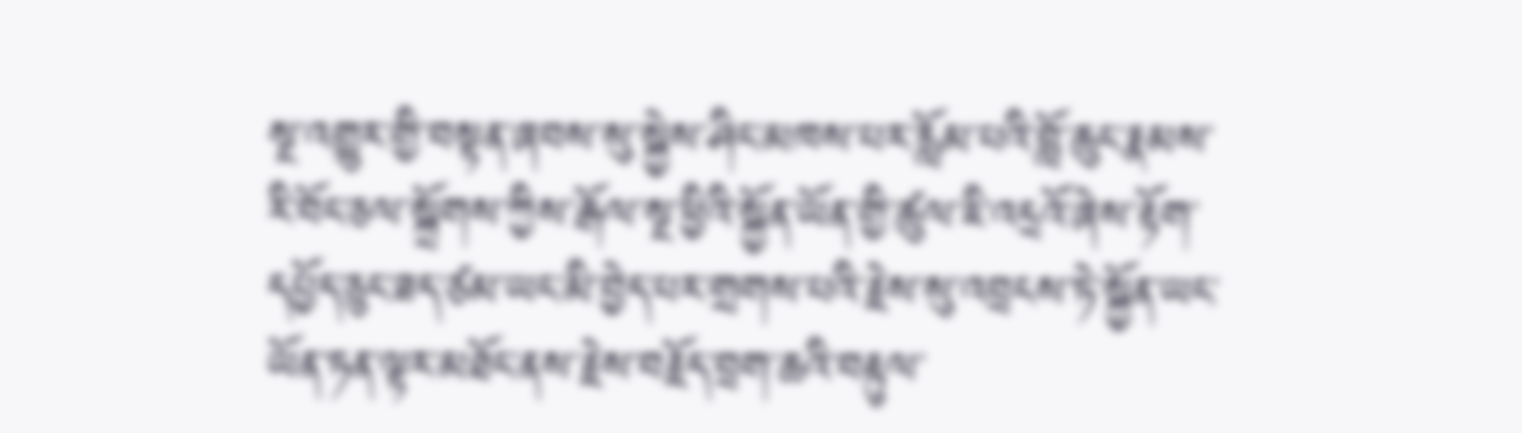སྔ་འགྱུར་གྱི་བསྟན་ཞབས་སུ་སྐྱེས་ཤིང་མཁས་པར་རློམ་པའི་བློ་ཆུང་རྣམས་རི་བོང་ཅལ་སྐྲོགས་ཀྱིས་རྒོལ་སྔ་ཕྱིའི་སྐྱོན་ཡོན་གྱི་ཚུལ་ཇི་འདྲའོ་ཞེས་རྟོག་དཔྱོད་ཅུང་ཟད་ཙམ་ཡང་མི་བྱེད་པར་གྲགས་པའི་རྗེས་སུ་འབྲངས་ཏེ་སྐྱོན་ཡང་ཡོན་ཏན་ལྟར་མཐོང་ནས་རྗེས་བརྗོད་བྲག་ཆའི་བརྟུལ་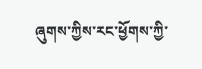ཞུགས་ཀྱིས་རང་ཕྱོགས་ཀྱི་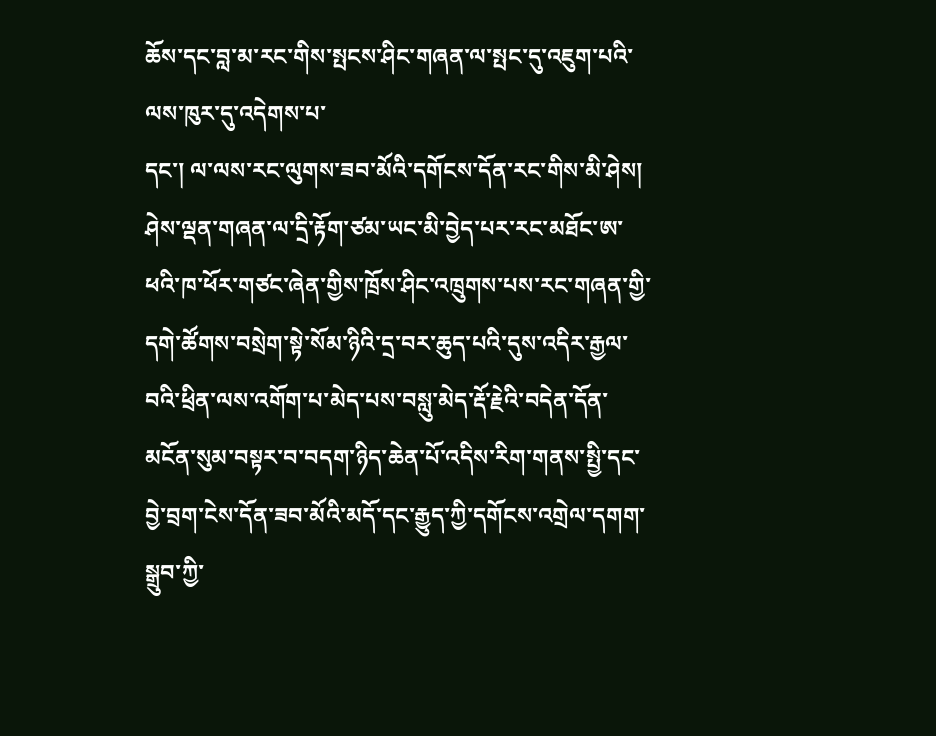ཆོས་དང་བླ་མ་རང་གིས་སྤངས་ཤིང་གཞན་ལ་སྤང་དུ་འཇུག་པའི་ལས་ཁུར་དུ་འདེགས་པ་
དང་། ལ་ལས་རང་ལུགས་ཟབ་མོའི་དགོངས་དོན་རང་གིས་མི་ཤེས། ཤེས་ལྡན་གཞན་ལ་དྲི་རྟོག་ཙམ་ཡང་མི་བྱེད་པར་རང་མཐོང་ཨ་ཕའི་ཁ་ཕོར་གཙང་ཞེན་གྱིས་ཁྲོས་ཤིང་འཁྲུགས་པས་རང་གཞན་གྱི་དགེ་ཚོགས་བསྲེག་སྟེ་སོམ་ཉིའི་དྲ་བར་ཆུད་པའི་དུས་འདིར་རྒྱལ་བའི་ཕྲིན་ལས་འགོག་པ་མེད་པས་བསླུ་མེད་རྡོ་རྗེའི་བདེན་དོན་མངོན་སུམ་བསྟར་བ་བདག་ཉིད་ཆེན་པོ་འདིས་རིག་གནས་སྤྱི་དང་བྱེ་བྲག་ངེས་དོན་ཟབ་མོའི་མདོ་དང་རྒྱུད་ཀྱི་དགོངས་འགྲེལ་དགག་སྒྲུབ་ཀྱི་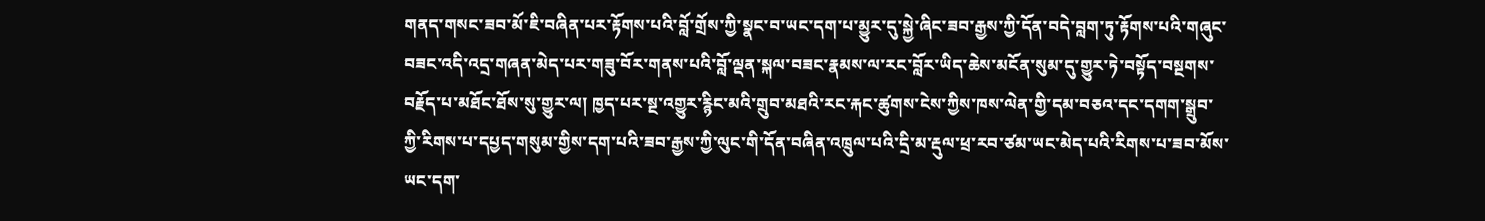གནད་གསང་ཟབ་མོ་ཇི་བཞིན་པར་རྟོགས་པའི་བློ་གྲོས་ཀྱི་སྣང་བ་ཡང་དག་པ་མྱུར་དུ་སྐྱེ་ཞིང་ཟབ་རྒྱས་ཀྱི་དོན་བདེ་བླག་ཏུ་རྟོགས་པའི་གཞུང་བཟང་འདི་འདྲ་གཞན་མེད་པར་གཟུ་བོར་གནས་པའི་བློ་ལྡན་སྐལ་བཟང་རྣམས་ལ་རང་བློར་ཡིད་ཆེས་མངོན་སུམ་དུ་གྱུར་ཏེ་བསྟོད་བསྔགས་བརྗོད་པ་མཐོང་ཐོས་སུ་གྱུར་ལ། ཁྱད་པར་སྔ་འགྱུར་རྙིང་མའི་གྲུབ་མཐའི་རང་རྐང་ཚུགས་ངེས་ཀྱིས་ཁས་ལེན་གྱི་དམ་བཅའ་དང་དགག་སྒྲུབ་ཀྱི་རིགས་པ་དཔྱད་གསུམ་གྱིས་དག་པའི་ཟབ་རྒྱས་ཀྱི་ལུང་གི་དོན་བཞིན་འཁྲུལ་པའི་དྲི་མ་རྡུལ་ཕྲ་རབ་ཙམ་ཡང་མེད་པའི་རིགས་པ་ཟབ་མོས་ཡང་དག་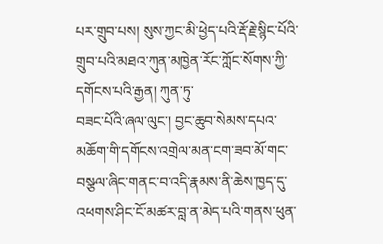པར་གྲུབ་པས། སུས་ཀྱང་མི་ཕྱེད་པའི་རྡོ་རྗེ་སྙིང་པོའི་གྲུབ་པའི་མཐའ་ཀུན་མཁྱེན་རོང་ཀློང་སོགས་ཀྱི་དགོངས་པའི་རྒྱན། ཀུན་ཏུ་
བཟང་པོའི་ཞལ་ལུང་། བྱང་ཆུབ་སེམས་དཔའ་མཆོག་གི་དགོངས་འགྲེལ་མན་ངག་ཟབ་མོ་གང་བསྩལ་ཞིང་གནང་བ་འདི་རྣམས་ནི་ཆེས་ཁྱད་དུ་འཕགས་ཤིང་ངོ་མཚར་བླ་ན་མེད་པའི་གནས་ཕུན་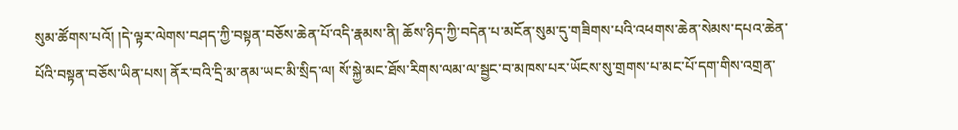སུམ་ཚོགས་པའོ། །དེ་ལྟར་ལེགས་བཤད་ཀྱི་བསྟན་བཅོས་ཆེན་པོ་འདི་རྣམས་ནི། ཆོས་ཉིད་ཀྱི་བདེན་པ་མངོན་སུམ་དུ་གཟིགས་པའི་འཕགས་ཆེན་སེམས་དཔའ་ཆེན་པོའི་བསྟན་བཅོས་ཡིན་པས། ནོར་བའི་དྲི་མ་ནམ་ཡང་མི་སྲིད་ལ། སོ་སྐྱེ་མང་ཐོས་རིགས་ལམ་ལ་སྦྱང་བ་མཁས་པར་ཡོངས་སུ་གྲགས་པ་མང་པོ་དག་གིས་འགྲན་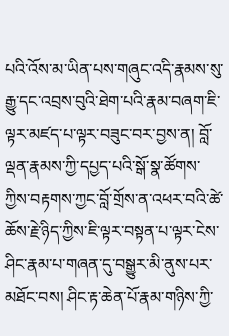པའི་འོས་མ་ཡིན་པས་གཞུང་འདི་རྣམས་སུ་རྒྱུ་དང་འབྲས་བུའི་ཐེག་པའི་རྣམ་བཞག་ཇི་ལྟར་མཛད་པ་ལྟར་བཟུང་བར་བྱས་ན། བློ་ལྡན་རྣམས་ཀྱི་དཔྱད་པའི་སྒོ་སྣ་ཚོགས་ཀྱིས་བརྟགས་ཀྱང་བློ་གྲོས་ན་འཕར་བའི་ཚེ་ཆོས་རྗེ་ཉིད་ཀྱིས་ཇི་ལྟར་བསྟན་པ་ལྟར་ངེས་ཤིང་རྣམ་པ་གཞན་དུ་བསྒྱུར་མི་ནུས་པར་མཐོང་བས། ཤིང་རྟ་ཆེན་པོ་རྣམ་གཉིས་ཀྱི་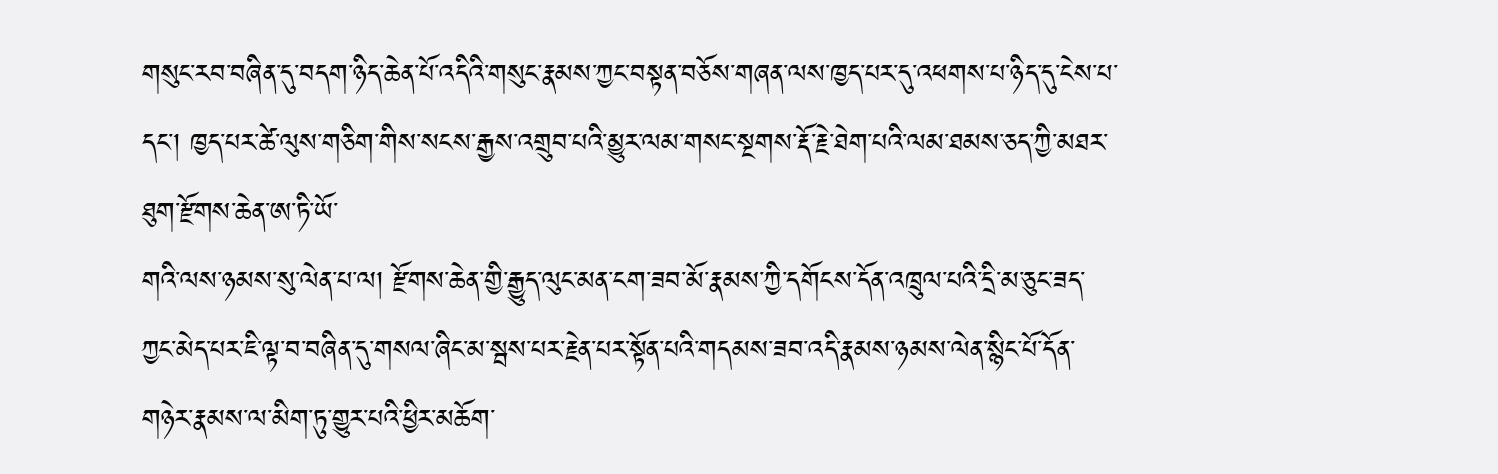གསུང་རབ་བཞིན་དུ་བདག་ཉིད་ཆེན་པོ་འདིའི་གསུང་རྣམས་ཀྱང་བསྟན་བཅོས་གཞན་ལས་ཁྱད་པར་དུ་འཕགས་པ་ཉིད་དུ་ངེས་པ་དང་། ཁྱད་པར་ཚེ་ལུས་གཅིག་གིས་སངས་རྒྱས་འགྲུབ་པའི་མྱུར་ལམ་གསང་སྔགས་རྡོ་རྗེ་ཐེག་པའི་ལམ་ཐམས་ཅད་ཀྱི་མཐར་ཐུག་རྫོགས་ཆེན་ཨ་ཏི་ཡོ་
གའི་ལས་ཉམས་སུ་ལེན་པ་ལ། རྫོགས་ཆེན་གྱི་རྒྱུད་ལུང་མན་ངག་ཟབ་མོ་རྣམས་ཀྱི་དགོངས་དོན་འཁྲུལ་པའི་དྲི་མ་ཅུང་ཟད་ཀྱང་མེད་པར་ཇི་ལྟ་བ་བཞིན་དུ་གསལ་ཞིང་མ་སྦས་པར་རྗེན་པར་སྟོན་པའི་གདམས་ཟབ་འདི་རྣམས་ཉམས་ལེན་སྙིང་པོ་དོན་གཉེར་རྣམས་ལ་མིག་ཏུ་གྱུར་པའི་ཕྱིར་མཆོག་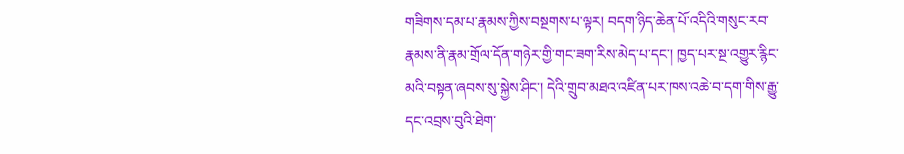གཟིགས་དམ་པ་རྣམས་ཀྱིས་བསྔགས་པ་ལྟར། བདག་ཉིད་ཆེན་པོ་འདིའི་གསུང་རབ་རྣམས་ནི་རྣམ་གྲོལ་དོན་གཉེར་གྱི་གང་ཟག་རིས་མེད་པ་དང་། ཁྱད་པར་སྔ་འགྱུར་རྙིང་མའི་བསྟན་ཞབས་སུ་སྐྱེས་ཤིང་། དེའི་གྲུབ་མཐའ་འཛིན་པར་ཁས་འཆེ་བ་དག་གིས་རྒྱུ་དང་འབྲས་བུའི་ཐེག་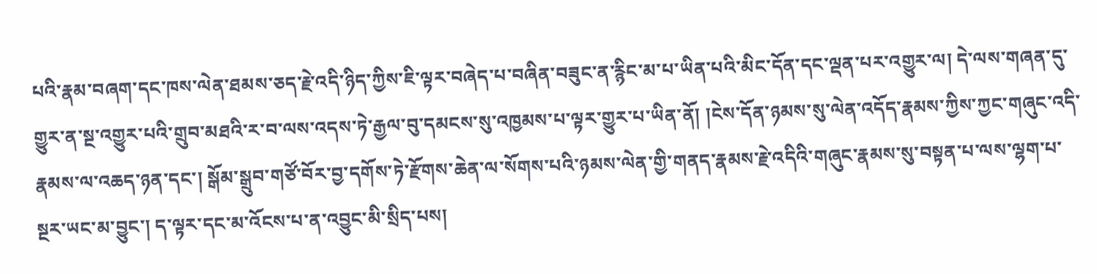པའི་རྣམ་བཞག་དང་ཁས་ལེན་ཐམས་ཅད་རྗེ་འདི་ཉིད་ཀྱིས་ཇི་ལྟར་བཞེད་པ་བཞིན་བཟུང་ན་རྙིང་མ་པ་ཡིན་པའི་མིང་དོན་དང་ལྡན་པར་འགྱུར་ལ། དེ་ལས་གཞན་དུ་གྱུར་ན་སྔ་འགྱུར་པའི་གྲུབ་མཐའི་ར་བ་ལས་འདས་ཏེ་རྒྱལ་བུ་དམངས་སུ་འཁྱམས་པ་ལྟར་གྱུར་པ་ཡིན་ནོ། །ངེས་དོན་ཉམས་སུ་ལེན་འདོད་རྣམས་ཀྱིས་ཀྱང་གཞུང་འདི་རྣམས་ལ་འཆད་ཉན་དང་། སྒོམ་སྒྲུབ་གཙོ་བོར་བྱ་དགོས་ཏེ་རྫོགས་ཆེན་ལ་སོགས་པའི་ཉམས་ལེན་གྱི་གནད་རྣམས་རྗེ་འདིའི་གཞུང་རྣམས་སུ་བསྟན་པ་ལས་ལྷག་པ་སྔར་ཡང་མ་བྱུང་། ད་ལྟར་དང་མ་འོངས་པ་ན་འབྱུང་མི་སྲིད་པས།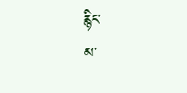རྙིང་
མ་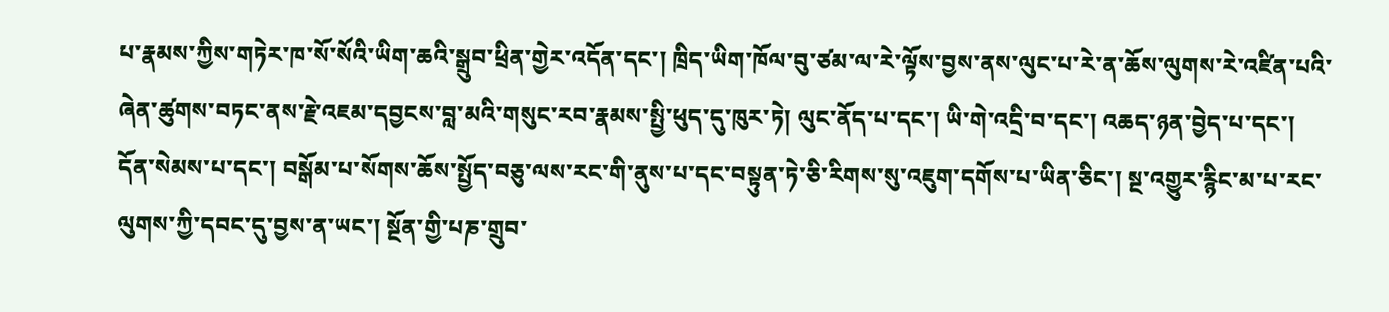པ་རྣམས་ཀྱིས་གཏེར་ཁ་སོ་སོའི་ཡིག་ཆའི་སྒྲུབ་ཕྲིན་གྱེར་འདོན་དང་། ཁྲིད་ཡིག་ཁོལ་བུ་ཙམ་ལ་རེ་ལྟོས་བྱས་ནས་ལུང་པ་རེ་ན་ཆོས་ལུགས་རེ་འཛིན་པའི་ཞེན་ཚུགས་བཏང་ནས་རྗེ་འཇམ་དབྱངས་བླ་མའི་གསུང་རབ་རྣམས་སྤྱི་ཕུད་དུ་ཁུར་ཏེ། ལུང་ནོད་པ་དང་། ཡི་གེ་འདྲི་བ་དང་། འཆད་ཉན་བྱེད་པ་དང་། དོན་སེམས་པ་དང་། བསྒོམ་པ་སོགས་ཆོས་སྤྱོད་བཅུ་ལས་རང་གི་ནུས་པ་དང་བསྟུན་ཏེ་ཅི་རིགས་སུ་འཇུག་དགོས་པ་ཡིན་ཅིང་། སྔ་འགྱུར་རྙིང་མ་པ་རང་ལུགས་ཀྱི་དབང་དུ་བྱས་ན་ཡང་། སྔོན་གྱི་པཎ་གྲུབ་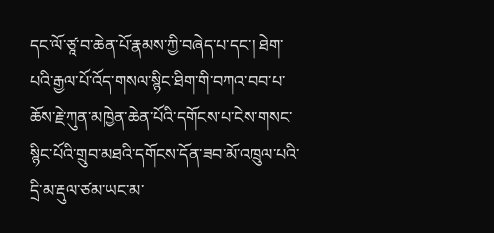དང་ལོ་ཙཱ་བ་ཆེན་པོ་རྣམས་ཀྱི་བཞེད་པ་དང་། ཐེག་པའི་རྒྱལ་པོ་འོད་གསལ་སྙིང་ཐིག་གི་བཀའ་བབ་པ་ཆོས་རྗེ་ཀུན་མཁྱེན་ཆེན་པོའི་དགོངས་པ་ངེས་གསང་སྙིང་པོའི་གྲུབ་མཐའི་དགོངས་དོན་ཟབ་མོ་འཁྲུལ་པའི་དྲི་མ་རྡུལ་ཙམ་ཡང་མ་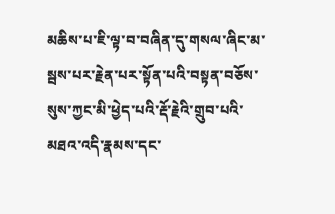མཆིས་པ་ཇི་ལྟ་བ་བཞིན་དུ་གསལ་ཞིང་མ་སྦས་པར་རྗེན་པར་སྟོན་པའི་བསྟན་བཅོས་སུས་ཀྱང་མི་ཕྱེད་པའི་རྡོ་རྗེའི་གྲུབ་པའི་མཐའ་འདི་རྣམས་དང་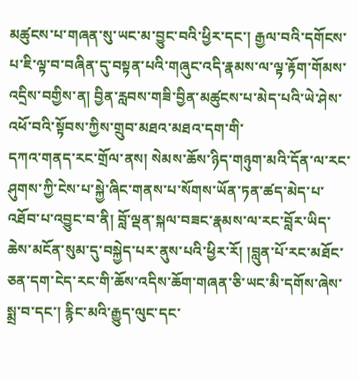མཚུངས་པ་གཞན་སུ་ཡང་མ་བྱུང་བའི་ཕྱིར་དང་། རྒྱལ་བའི་དགོངས་པ་ཇི་ལྟ་བ་བཞིན་དུ་བསྟན་པའི་གཞུང་འདི་རྣམས་ལ་ལྟ་རྟོག་གོམས་འདྲིས་བགྱིས་ན། བྱིན་རླབས་གཟི་བྱིན་མཚུངས་པ་མེད་པའི་ཡེ་ཤེས་འཕོ་བའི་སྟོབས་ཀྱིས་གྲུབ་མཐའ་མཐའ་དག་གི་
དཀའ་གནད་རང་གྲོལ་ནས། སེམས་ཆོས་ཉིད་གཉུག་མའི་དོན་ལ་རང་ཤུགས་ཀྱི་ངེས་པ་སྐྱེ་ཞིང་གནས་པ་སོགས་ཡོན་ཏན་ཚད་མེད་པ་འཐོབ་པ་འབྱུང་བ་ནི། བློ་ལྡན་སྐལ་བཟང་རྣམས་ལ་རང་བློར་ཡིད་ཆེས་མངོན་སུམ་དུ་བསྐྱེད་པར་ནུས་པའི་ཕྱིར་རོ། །བླུན་པོ་རང་མཐོང་ཅན་དག་ངེད་རང་གི་ཆོས་འདིས་ཆོག་གཞན་ཅི་ཡང་མི་དགོས་ཞེས་སྨྲ་བ་དང་། རྙིང་མའི་རྒྱུད་ལུང་དང་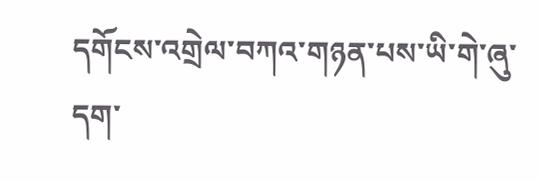དགོངས་འགྲེལ་བཀའ་གཉན་པས་ཡི་གེ་ཞུ་དག་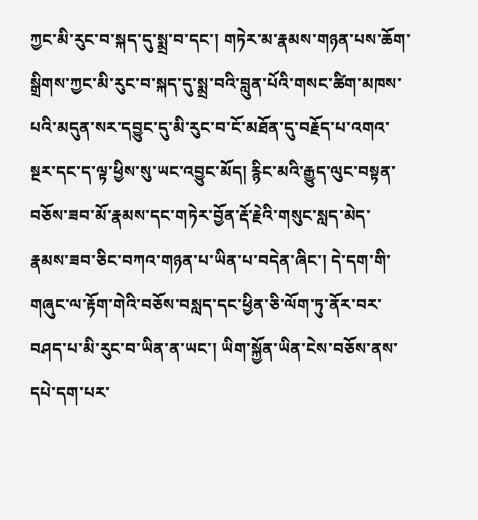ཀྱང་མི་རུང་བ་སྐད་དུ་སྨྲ་བ་དང་། གཏེར་མ་རྣམས་གཉན་པས་ཆོག་སྒྲིགས་ཀྱང་མི་རུང་བ་སྐད་དུ་སྨྲ་བའི་བླུན་པོའི་གསང་ཚིག་མཁས་པའི་མདུན་སར་དབྱུང་དུ་མི་རུང་བ་ངོ་མཐོན་དུ་བརྗོད་པ་འགའ་སྔར་དང་ད་ལྟ་ཕྱིས་སུ་ཡང་འབྱུང་མོད། རྙིང་མའི་རྒྱུད་ལུང་བསྟན་བཅོས་ཟབ་མོ་རྣམས་དང་གཏེར་བྱོན་རྡོ་རྗེའི་གསུང་སླད་མེད་རྣམས་ཟབ་ཅིང་བཀའ་གཉན་པ་ཡིན་པ་བདེན་ཞིང་། དེ་དག་གི་གཞུང་ལ་རྟོག་གེའི་བཅོས་བསླད་དང་ཕྱིན་ཅི་ལོག་ཏུ་ནོར་བར་བཤད་པ་མི་རུང་བ་ཡིན་ན་ཡང་། ཡིག་སྐྱོན་ཡིན་ངེས་བཅོས་ནས་དཔེ་དག་པར་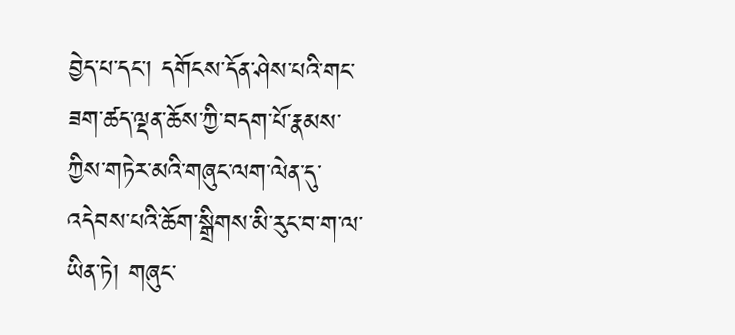བྱེད་པ་དང་། དགོངས་དོན་ཤེས་པའི་གང་ཟག་ཚད་ལྡན་ཆོས་ཀྱི་བདག་པོ་རྣམས་ཀྱིས་གཏེར་མའི་གཞུང་ལག་ལེན་དུ་འདེབས་པའི་ཆོག་སྒྲིགས་མི་རུང་བ་ག་ལ་ཡིན་ཏེ། གཞུང་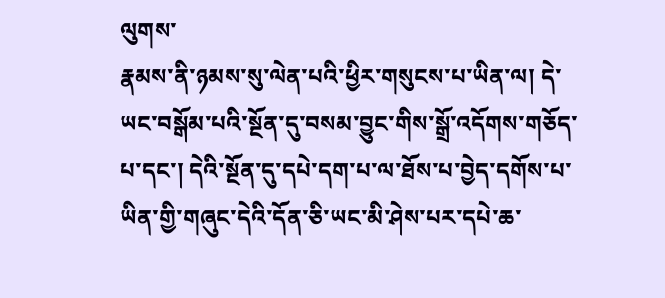ལུགས་
རྣམས་ནི་ཉམས་སུ་ལེན་པའི་ཕྱིར་གསུངས་པ་ཡིན་ལ། དེ་ཡང་བསྒོམ་པའི་སྔོན་དུ་བསམ་བྱུང་གིས་སྒྲོ་འདོགས་གཅོད་པ་དང་། དེའི་སྔོན་དུ་དཔེ་དག་པ་ལ་ཐོས་པ་བྱེད་དགོས་པ་ཡིན་གྱི་གཞུང་དེའི་དོན་ཅི་ཡང་མི་ཤེས་པར་དཔེ་ཆ་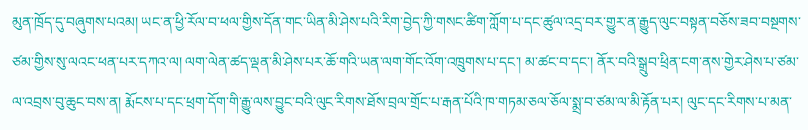མུན་ཁྲོད་དུ་བཞུགས་པའམ། ཡང་ན་ཕྱི་རོལ་བ་ཕལ་གྱིས་དོན་གང་ཡིན་མི་ཤེས་པའི་རིག་བྱེད་ཀྱི་གསང་ཚིག་ཀློག་པ་དང་ཚུལ་འདྲ་བར་གྱུར་ན་རྒྱུད་ལུང་བསྟན་བཅོས་ཟབ་བསྔགས་ཙམ་གྱིས་སུ་ལའང་ཕན་པར་དཀའ་ལ། ལག་ལེན་ཚད་ལྡན་མི་ཤེས་པར་ཆོ་གའི་ཡན་ལག་གོང་འོག་འཁྲུགས་པ་དང་། མ་ཚང་བ་དང་། ནོར་བའི་སྒྲུབ་ཕྲིན་ངག་ནས་གྱེར་ཤེས་པ་ཙམ་ལ་འབྲས་བུ་ཆུང་བས་ན། རྨོངས་པ་དང་ཕྲག་དོག་གི་རྒྱུ་ལས་བྱུང་བའི་ལུང་རིགས་ཐོས་བྲལ་གྲོང་པ་རྒན་པོའི་ཁ་གཏམ་ཅལ་ཅོལ་སྨྲ་བ་ཙམ་ལ་མི་རྟོན་པར། ལུང་དང་རིགས་པ་མན་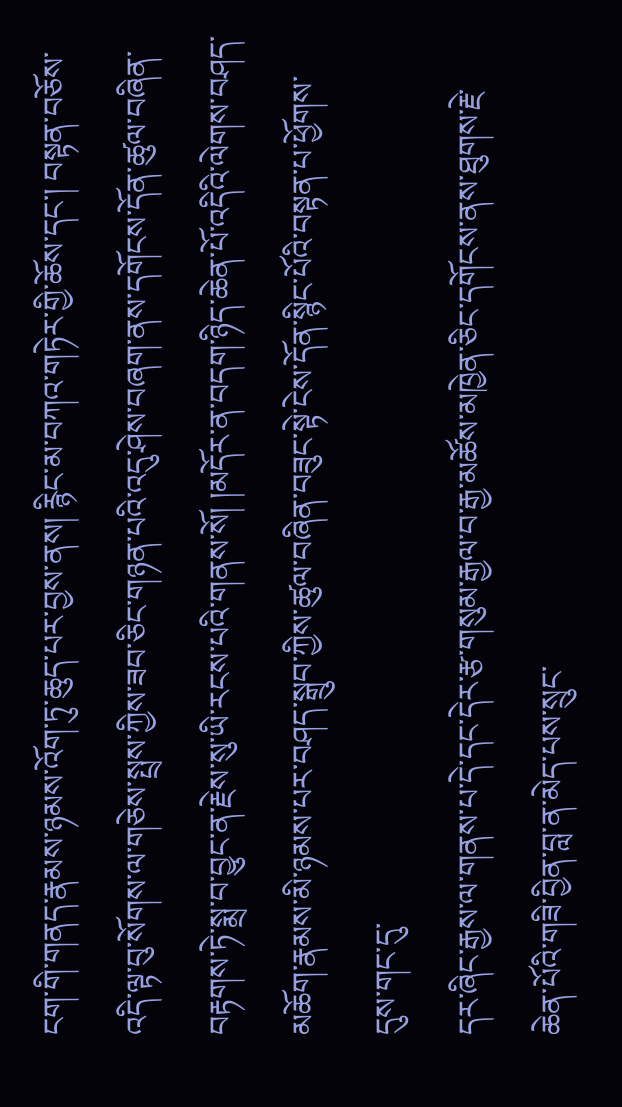ངག་གི་གནད་རྣམས་ཉམས་འོག་ཏུ་ཆུད་པར་བྱས་ནས། རྙིང་མ་བཀའ་གཏེར་གྱི་ཆོས་དང་། བསྟན་བཅོས་འདི་ལྟ་བུ་སོགས་ལ་གཅེས་སྤྲས་ཀྱིས་ཟབ་ཅིང་གཉན་པའི་འདུ་ཤེས་བཞག་ནས་དགོངས་དོན་ཚུལ་བཞིན་བརྟགས་ཏེ་སྨྲ་བ་བྱུང་ན་རྗེས་སུ་ཡི་རངས་པའི་གནས་སོ། །མདོར་ན་བདག་ཉིད་ཆེན་པོ་འདིའི་ལེགས་བཤད་མཆོག་རྣམས་མི་ཉམས་པར་བཤད་སྒྲུབ་ཀྱིས་ཚུལ་བཞིན་བཟུང་སྟེ་ངེས་དོན་སྙིང་པོའི་བསྟན་པ་ཕྱོགས་དུས་གང་དུ་
དར་ཞིང་རྒྱས་ལ་གནས་པ་དེ་དང་དེར་རྩ་གསུམ་རྒྱལ་བ་རྒྱ་མཚོས་མཁྱེན་ཅིང་དགོངས་ནས་ཐུགས་རྗེ་ཆེན་པོའི་གཟི་བྱིན་བླ་ན་མེད་པས་སྲུང་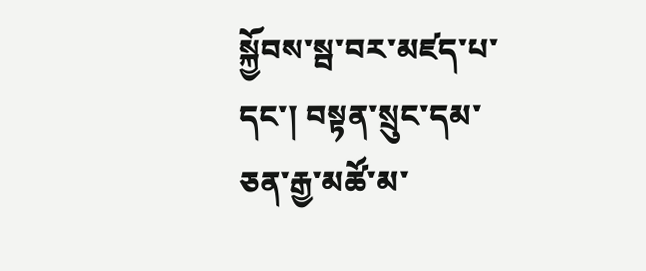སྐྱོབས་སྦ་བར་མཛད་པ་དང་། བསྟན་སྲུང་དམ་ཅན་རྒྱ་མཚོ་མ་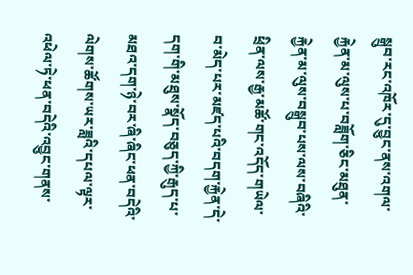སྒྲུབ་རང་འཁོར་དུ་བྱུང་ནས་འགལ་རྐྱེན་མ་ལུས་པ་བཟློག་ཅིང་མཐུན་རྐྱེན་མ་ལུས་བསྒྲུབ་པས་ལས་བཞིའི་ཕྲིན་ལས་རྒྱ་མཚོ་གང་འདོད་གཡེལ་བ་མེད་པར་མཛད་པའི་བདག་རྐྱེན་དེ་དག་གི་མཐུས་སྣོད་བཅུད་ཀྱི་རྒུད་པ་མཐའ་དག་ཉེ་བར་ཞི་ཞིང་ཕན་བདེའི་ལེགས་ཚོགས་ཡར་ཟླའི་དཔལ་ལྟར་འཕེལ་ཏེ་ཕན་བདེའི་འབྱུང་གནས་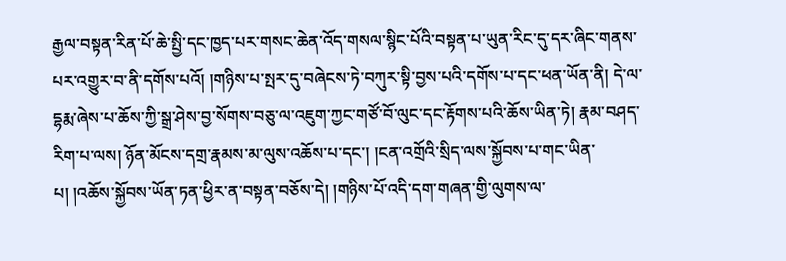རྒྱལ་བསྟན་རིན་པོ་ཆེ་སྤྱི་དང་ཁྱད་པར་གསང་ཆེན་འོད་གསལ་སྙིང་པོའི་བསྟན་པ་ཡུན་རིང་དུ་དར་ཞིང་གནས་པར་འགྱུར་བ་ནི་དགོས་པའོ། །གཉིས་པ་སྤར་དུ་བཞེངས་ཏེ་བཀུར་སྟི་བྱས་པའི་དགོས་པ་དང་ཕན་ཡོན་ནི། དེ་ལ་དྷརྨ་ཞེས་པ་ཆོས་ཀྱི་སྒྲ་ཤེས་བྱ་སོགས་བཅུ་ལ་འཇུག་ཀྱང་གཙོ་བོ་ལུང་དང་རྟོགས་པའི་ཆོས་ཡིན་ཏེ། རྣམ་བཤད་རིག་པ་ལས། ཉོན་མོངས་དགྲ་རྣམས་མ་ལུས་འཆོས་པ་དང་། །ངན་འགྲོའི་སྲིད་ལས་སྐྱོབས་པ་གང་ཡིན་པ། །འཆོས་སྐྱོབས་ཡོན་ཏན་ཕྱིར་ན་བསྟན་བཅོས་དེ། །གཉིས་པོ་འདི་དག་གཞན་གྱི་ལུགས་ལ་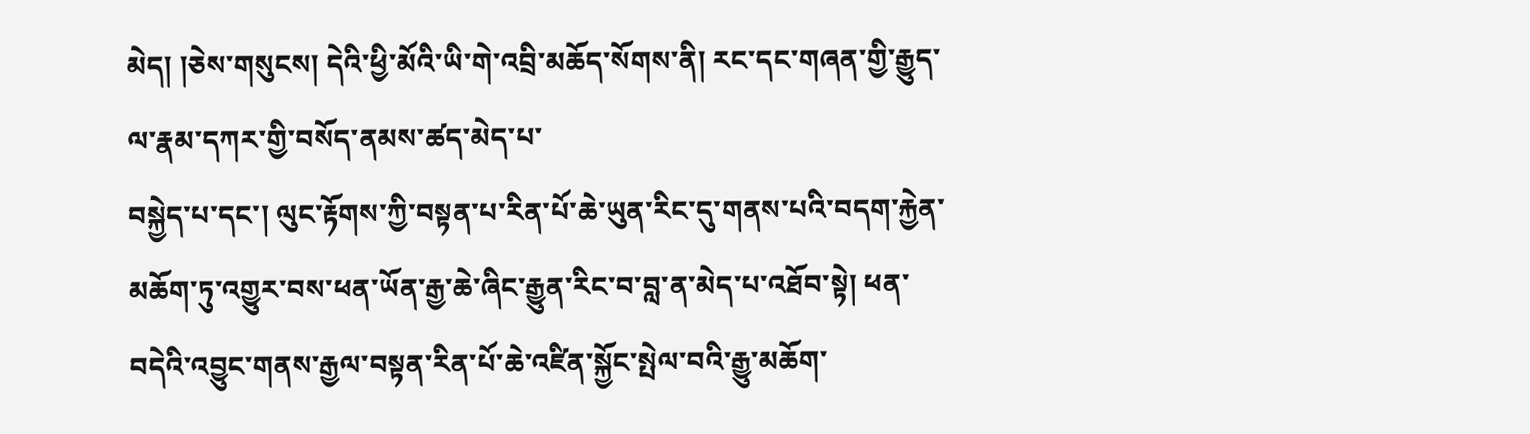མེད། །ཅེས་གསུངས། དེའི་ཕྱི་མོའི་ཡི་གེ་འབྲི་མཆོད་སོགས་ནི། རང་དང་གཞན་གྱི་རྒྱུད་ལ་རྣམ་དཀར་གྱི་བསོད་ནམས་ཚད་མེད་པ་
བསྐྱེད་པ་དང་། ལུང་རྟོགས་ཀྱི་བསྟན་པ་རིན་པོ་ཆེ་ཡུན་རིང་དུ་གནས་པའི་བདག་རྐྱེན་མཆོག་ཏུ་འགྱུར་བས་ཕན་ཡོན་རྒྱ་ཆེ་ཞིང་རྒྱུན་རིང་བ་བླ་ན་མེད་པ་འཐོབ་སྟེ། ཕན་བདེའི་འབྱུང་གནས་རྒྱལ་བསྟན་རིན་པོ་ཆེ་འཛིན་སྐྱོང་སྤེལ་བའི་རྒྱུ་མཆོག་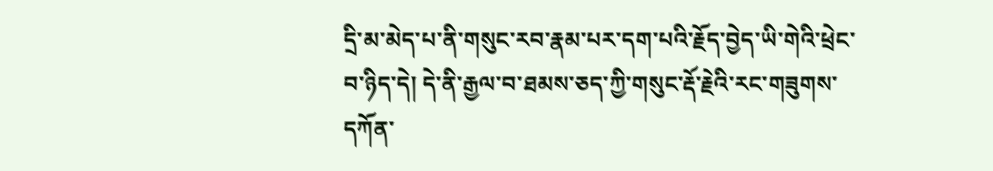དྲི་མ་མེད་པ་ནི་གསུང་རབ་རྣམ་པར་དག་པའི་རྗོད་བྱེད་ཡི་གེའི་ཕྲེང་བ་ཉིད་དེ། དེ་ནི་རྒྱལ་བ་ཐམས་ཅད་ཀྱི་གསུང་རྡོ་རྗེའི་རང་གཟུགས་དཀོན་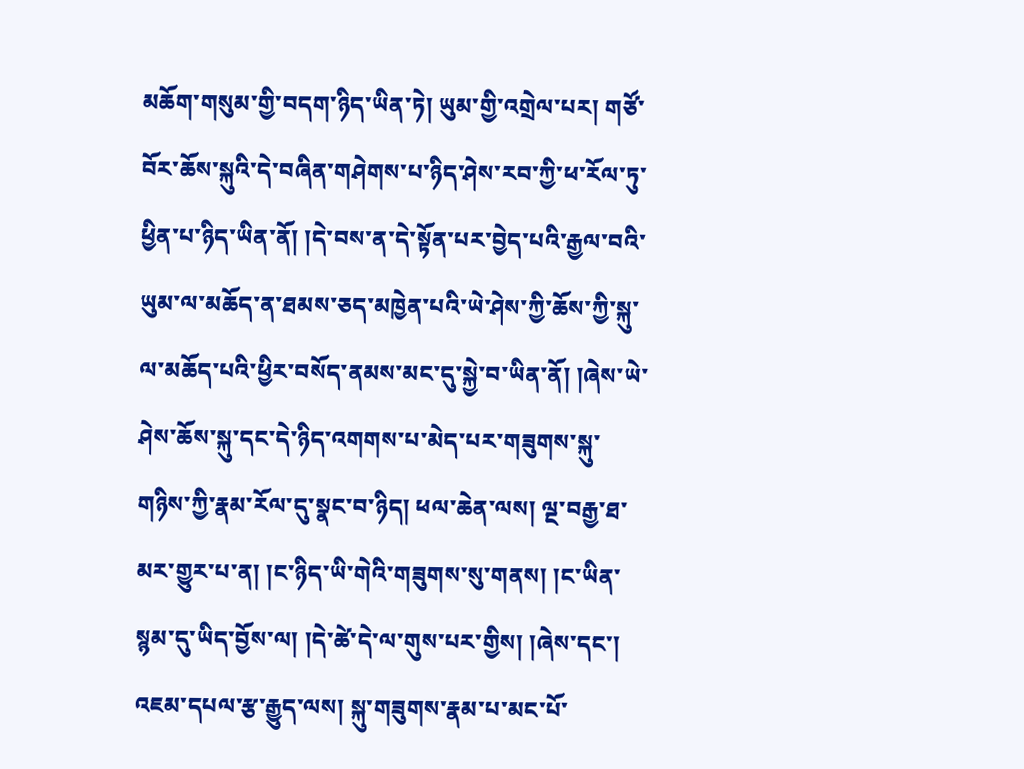མཆོག་གསུམ་གྱི་བདག་ཉིད་ཡིན་ཏེ། ཡུམ་གྱི་འགྲེལ་པར། གཙོ་བོར་ཆོས་སྐུའི་དེ་བཞིན་གཤེགས་པ་ཉིད་ཤེས་རབ་ཀྱི་ཕ་རོལ་ཏུ་ཕྱིན་པ་ཉིད་ཡིན་ནོ། །དེ་བས་ན་དེ་སྟོན་པར་བྱེད་པའི་རྒྱལ་བའི་ཡུམ་ལ་མཆོད་ན་ཐམས་ཅད་མཁྱེན་པའི་ཡེ་ཤེས་ཀྱི་ཆོས་ཀྱི་སྐུ་ལ་མཆོད་པའི་ཕྱིར་བསོད་ནམས་མང་དུ་སྐྱེ་བ་ཡིན་ནོ། །ཞེས་ཡེ་ཤེས་ཆོས་སྐུ་དང་དེ་ཉིད་འགགས་པ་མེད་པར་གཟུགས་སྐུ་གཉིས་ཀྱི་རྣམ་རོལ་དུ་སྣང་བ་ཉིད། ཕལ་ཆེན་ལས། ལྔ་བརྒྱ་ཐ་མར་གྱུར་པ་ན། །ང་ཉིད་ཡི་གེའི་གཟུགས་སུ་གནས། །ང་ཡིན་སྙམ་དུ་ཡིད་བྱོས་ལ། །དེ་ཚེ་དེ་ལ་གུས་པར་གྱིས། །ཞེས་དང་། འཇམ་དཔལ་རྩ་རྒྱུད་ལས། སྐུ་གཟུགས་རྣམ་པ་མང་པོ་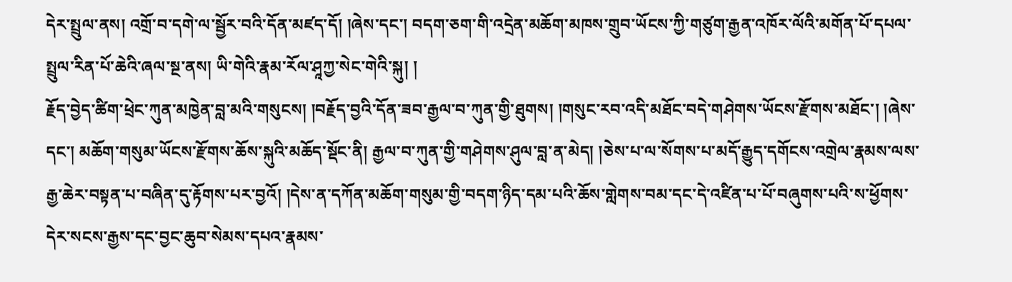དེར་སྤྲུལ་ནས། འགྲོ་བ་དགེ་ལ་སྦྱོར་བའི་དོན་མཛད་དོ། །ཞེས་དང་། བདག་ཅག་གི་འདྲེན་མཆོག་མཁས་གྲུབ་ཡོངས་ཀྱི་གཙུག་རྒྱན་འཁོར་ལོའི་མགོན་པོ་དཔལ་སྤྲུལ་རིན་པོ་ཆེའི་ཞལ་སྔ་ནས། ཡི་གེའི་རྣམ་རོལ་ཤཱཀྱ་སེང་གེའི་སྐུ། །
རྗོད་བྱེད་ཚིག་ཕྲེང་ཀུན་མཁྱེན་བླ་མའི་གསུངས། །བརྗོད་བྱའི་དོན་ཟབ་རྒྱལ་བ་ཀུན་གྱི་ཐུགས། །གསུང་རབ་འདི་མཐོང་བདེ་གཤེགས་ཡོངས་རྫོགས་མཐོང་། །ཞེས་དང་། མཆོག་གསུམ་ཡོངས་རྫོགས་ཆོས་སྐུའི་མཆོད་སྡོང་ནི། རྒྱལ་བ་ཀུན་གྱི་གཤེགས་ཤུལ་བླ་ན་མེད། །ཅེས་པ་ལ་སོགས་པ་མདོ་རྒྱུད་དགོངས་འགྲེལ་རྣམས་ལས་རྒྱ་ཆེར་བསྟན་པ་བཞིན་དུ་རྟོགས་པར་བྱའོ། །དེས་ན་དཀོན་མཆོག་གསུམ་གྱི་བདག་ཉིད་དམ་པའི་ཆོས་གླེགས་བམ་དང་དེ་འཛིན་པ་པོ་བཞུགས་པའི་ས་ཕྱོགས་དེར་སངས་རྒྱས་དང་བྱང་ཆུབ་སེམས་དཔའ་རྣམས་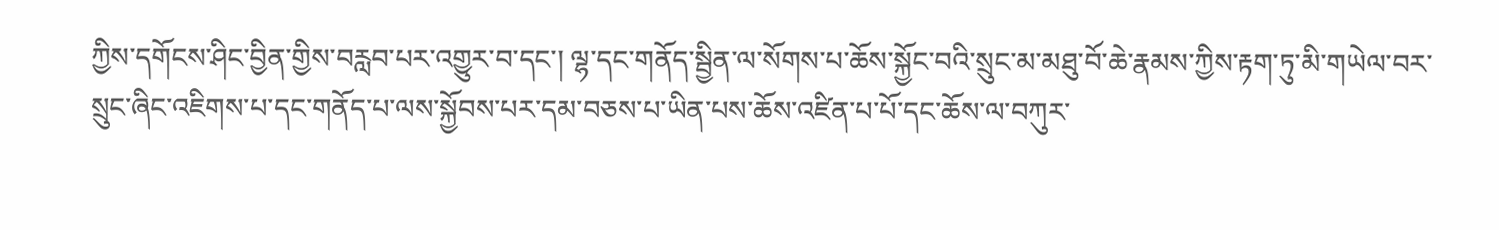ཀྱིས་དགོངས་ཤིང་བྱིན་གྱིས་བརླབ་པར་འགྱུར་བ་དང་། ལྷ་དང་གནོད་སྦྱིན་ལ་སོགས་པ་ཆོས་སྐྱོང་བའི་སྲུང་མ་མཐུ་བོ་ཆེ་རྣམས་ཀྱིས་རྟག་ཏུ་མི་གཡེལ་བར་སྲུང་ཞིང་འཇིགས་པ་དང་གནོད་པ་ལས་སྐྱོབས་པར་དམ་བཅས་པ་ཡིན་པས་ཆོས་འཛིན་པ་པོ་དང་ཆོས་ལ་བཀུར་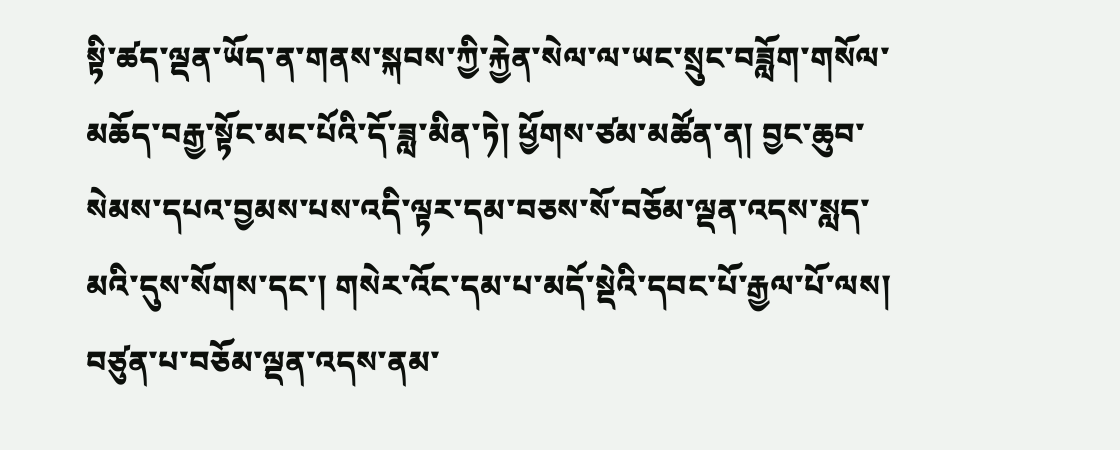སྟི་ཚད་ལྡན་ཡོད་ན་གནས་སྐབས་ཀྱི་རྐྱེན་སེལ་ལ་ཡང་སྲུང་བཟློག་གསོལ་མཆོད་བརྒྱ་སྟོང་མང་པོའི་དོ་ཟླ་མིན་ཏེ། ཕྱོགས་ཙམ་མཚོན་ན། བྱང་ཆུབ་སེམས་དཔའ་བྱམས་པས་འདི་ལྟར་དམ་བཅས་སོ་བཅོམ་ལྡན་འདས་སླད་མའི་དུས་སོགས་དང་། གསེར་འོང་དམ་པ་མདོ་སྡེའི་དབང་པོ་རྒྱལ་པོ་ལས། བཙུན་པ་བཅོམ་ལྡན་འདས་ནམ་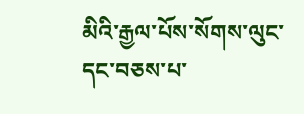མིའི་རྒྱལ་པོས་སོགས་ལུང་དང་བཅས་པ་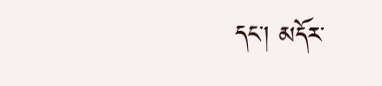དང་། མདོར་